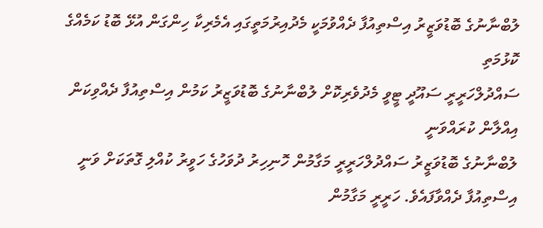ލުބްނާނުގެ ބޮޑުވަޒީރު އިސްތިއުފާ ދެއްވުމަކީ މެދުއިރުމަތީގައި އެމެރިކާ ހިންގަން އުޅޭ ބޮޑު ކަމެއްގެ ކޮޅުމަތި
ސައްދުލްހަރީރީ ސައޫދީ ޓީވީ މެދުވެރިކޮށް ލުބްނާނުގެ ބޮޑުވަޒީރު ކަމުން އިސްތިއުފާ ދެއްވިކަން އިއްލާން ކުރައްވަނީ
ލުބްނާނުގެ ބޮޑުވަޒީރު ސައްދުލްހަރީރީ މަގާމުން ހޮނިހިރު ދުވަހުގެ ހަވީރު ކުއްލި ގޮތަކަށް ވަނީ އިސްތިއުފާ ދެއްވާފައެވެ. ހަރީރީ މަގާމުން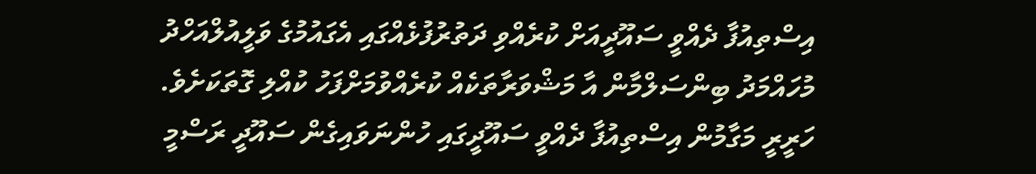އިސްތިއުފާ ދެއްވީ ސައޫދީއަށް ކުރެއްވި ދަތުރުފުޅެއްގައި އެގައުމުގެ ވަލީއުލްއަހްދު މުހައްމަދު ބިންސަލްމާން އާ މަޝްވަރާތަކެއް ކުރެއްވުމަށްފަހު ކުއްލި ގޮތަކަށެވެ.
ހަރީރީ މަގާމުން އިސްތިއުފާ ދެއްވީ ސައޫދީގައި ހުންނަވައިގެން ސައޫދީ ރަސްމީ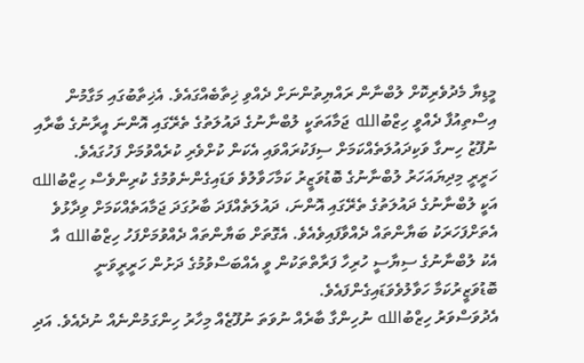މީޑިޔާ މެދުވެރިކޮށް ލުބްނާން ރައްޔިތުންނަށް ދެއްވި ޚިތާބެއްގައެވެ. އެޚިތާބުގައި މަގާމުން އިސްތިއުފާ ދެއްވީ ހިޒްބުالله ޖަމާއަތަކީ ލުބްނާނުގެ ދައުލަތުގެ ތެރޭގައި އޮންނަ އީރާނުގެ ބާރާއި ނުފޫޒު ހިނގާ ވަކިދައުލަތެއްކަމަށް ސިފަކުރައްވައި އެކަން ކުށްވެރި ކުރެއްވުމަށް ފަހުގައެވެ.
ހަރީރީ މިދިޔައަހަރު ލުބްނާނުގެ ބޮޑުވަޒީރު ކަމާހަވާލުވެ ވަޑައިގެންނެވުމުގެ ކުރިންވެސް ހިޒްބުالله އަކީ ލުބްނާނުގެ ދައުލަތުގެ ތެރޭގައި އޮންނަ، ދައުލަތެއްފަދަ ބާރުގަދަ ޖަމާއަތެއްކަމަށް ވިދާޅުވެ އެތަށްފަހަރަކު ބަޔާންތައް ދެއްވާފައިވެއެވެ. އެގޮތަށް ބަޔާންތައް ދެއްވުމަށްފަހު ހިޒްބުالله އާ އެކު ލުބްނާނުގެ ސިޔާސީ ހުރިހާ ފަރާތްތަކުން ވީ އެއްބަސްވުމުގެ ދަށުން ހަރީރީވަނީ ބޮޑުވަޒީރުކަމާ ހަވާލުވެވަޑައިގެންފައެވެ.
އެދުވަސްވަރު ހިޒްބުالله ނުހިންގާ ބާރެއް ނުވަތަ ނުފޫޒެއް މިހާރު ހިންގަމުންނެއް ނުދެއެވެ. އަދި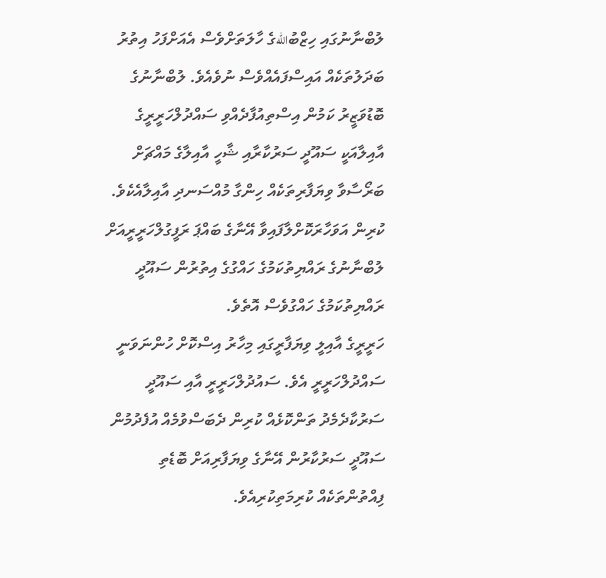ލުބްނާނުގައި ހިޒްބުاللهގެ ހާލަތަށްވެސް އެއަށްފަހު އިތުރު ބަދަލުތަކެއް އައިސްފައެއްވެސް ނުވެއެވެ. ލުބްނާނުގެ ބޮޑުވަޒީރު ކަމުން އިސްތިއުފާދެއްވި ސައްދުލްހަރީރީގެ އާއިލާއަކީ ސައޫދީ ސަރުކާރާއި ޝާހީ އާއިލާގެ މައްޗަށް ބަރޯސާވާ ވިޔަފާރިތަކެއް ހިންގާ މުއްސަނދި އާއިލާއެކެވެ. ކުރިން އަވަހާރަކޮށްލާފައިވާ އޭނާގެ ބައްޕަ ރަފީގުލްހަރީރީއަށް ލުބްނާނުގެ ރައްޔިތުކަމުގެ ހައްގުގެ އިތުރުން ސައޫދީ ރައްޔިތުކަމުގެ ހައްގުވެސް އޮތެވެ.
ހަރީރީގެ އާއިލީ ވިޔަފާރީގައި މިހާރު އިސްކޮށް ހުންނަވަނީ ސައްދުލްހަރީރީ އެވެ. ސައުދުލްހަރީރީ އާއި ސައޫދީ ސަރުކާދެމެދު ތަންކޮޅެއް ކުރިން ދެބަސްވުމެއް އުފެދުމުން ސައޫދީ ސަރުކާރުން އޭނާގެ ވިޔަފާރިއަށް ބޮޑެތި ފިއްތުންތަކެއް ކުރިމަތިކުރިއެވެ.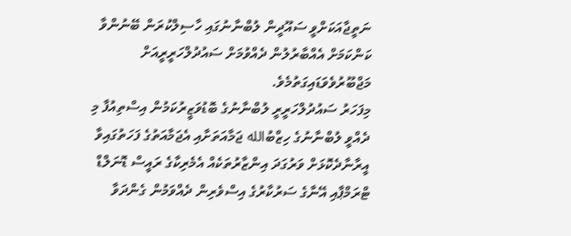ނަތީޖާއަކަށްވީ ސައޫދީން ލުބްނާނުގައި ހާސިލްކުރަން ބޭނުންވާ ކަންކަމަށް އެއްބާރުލުން ދެއްވުމަށް ސައުދުލްހަރީރީއަށް މަޖްބޫރުވެވަޑައިގަތުމެވެ.
މިފަހަރު ސައުދުލްހަރީރީ ލުބްނާނުގެ ބޮޑުވަޒީރުކަމުން އިސްތިއުފާ މި ދެއްވީ ލުބްނާނުގެ ހިޒްބުالله ޖަމާއަތަށާއި އެޖަމާއަތުގެ ފަހަތުގައިވާ އީރާނާދެކޮޅަށް ވަރުގަދަ އިންޒާރުތަކެއް އެމެރިކާގެ ރައީސް ޑޮނަލްޑް ޓްރަމްޕާއި އޭނާގެ ސަރުކާރުގެ އިސްވެރިން ދެއްވަމުން ގެންދަވާ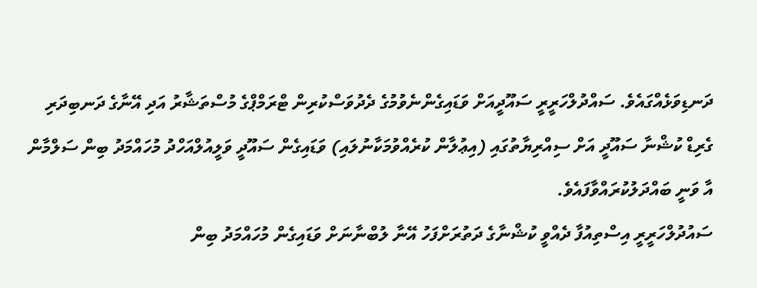ދަނޑިވަޅެއްގައެވެ. ސައްދުލްހަރީރީ ސައޫދީއަށް ވަޑައިގެންނެވުމުގެ ދެދުވަސްކުރިން ޓްރަމްޕްގެ މުސްތަޝާރު އަދި އޭނާގެ ދަނބިދަރި ގެރިޑް ކުޝްނާ ސައޫދީ އަށް ސިއްރިޔާތުގައި (އިޢުލާން ކުރެއްވުމަކާނުލައި) ވަޑައިގެން ސައޫދީ ވަލީއުލްއަހްދު މުހައްމަދު ބިން ސަލްމާން އާ ވަނީ ބައްދަލުކުރައްވާފައެވެ.
ސައުދުލްހަރީރީ އިސްތިއުފާ ދެއްވީ ކުޝްނާގެ ދަތުރަށްފަހު އޭނާ ލުބްނާނަށް ވަޑައިގެން މުހައްމަދު ބިން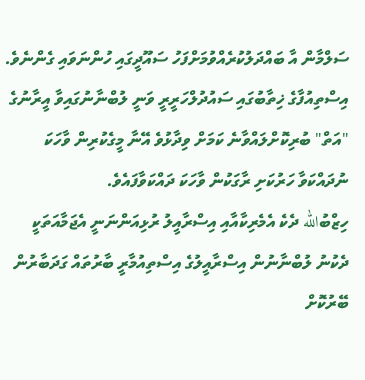ސަލްމާން އާ ބައްދަލުކުރެއްވުމަށްފަހު ސައޫދީގައި ހުންނަވައި ގެންނެވެ. އިސްތިއުފާގެ ޚިތާބުގައި ސައުދުލްހަރީރީ ވަނީ ލުބްނާނުގައިވާ އީރާނުގެ "އަތް" ބުރިކޮށްލައްވާނެ ކަމަށް ވިދާޅުވެ އޭނާ މީގެކުރިން ވާހަކަ ނުދައްކަވާ ހަރުކަށި ރާގަކުން ވާހަކަ ދައްކަވާފައެވެ.
ހިޒްބުالله ދެކެ އެމެރިކާއާއި އިސްރާއީލު ރުޅިއަންނަނީ އެޖަމާއަތަކީ ދެކުނު ލުބްނާނުން އިސްރާއީލުގެ އިސްތިއުމާރީ ބާރުތައް ގަދަބާރުން ބޭރުކޮށް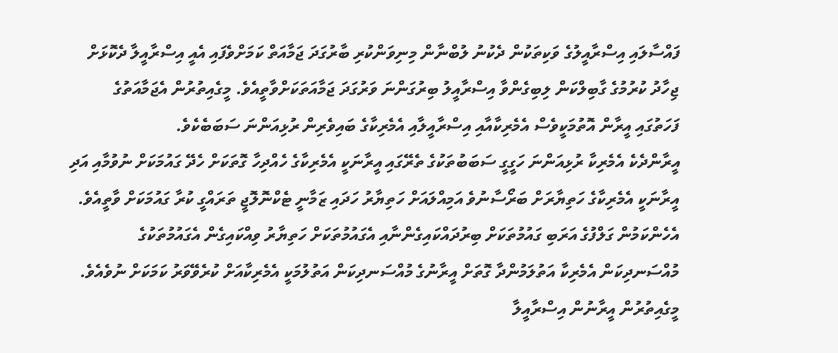ފައްސާލައި އިސްރާއީލުގެ ވަކިތަކުން ދެކުނު ލުބްނާން މިނިވަންކުރި ބާރުގަދަ ޖަމާއަތް ކަމަށްވެފައި އެއީ އިސްރާއީލާ ދެކޮޅަށް ޖިހާދު ކުރުމުގެ ގާބިލްކަން ލިބިގެންވާ އިސްރާއީލު ބިރުގަންނަ ވަރުގަދަ ޖަމާއަތަކަށްވާތީއެވެ. މީގެއިތުރުން އެޖަމާއަތުގެ ފަހަތުގައި އީރާން އޮތުމަކީވެސް އެމެރިކާއާއި އިސްރާއީލާއި އެމެރިކާގެ ބައިވެރިން ރުޅިއަންނަ ސަބަބެކެވެ.
އީރާންދެކެ އެމެރިކާ ރުޅިއަންނަ ހަގީގީ ސަބަބުތަކުގެ ތެރޭގައި އީރާނަކީ އެމެރިކާގެ ހެއްދިހާ ގޮތަކަށް ހެދޭ ގައުމަކަށް ނުވުމާއި އަދި އީރާނަކީ އެމެރިކާގެ ހަތިޔާރަށް ބަރޯސާނުވެ އަމިއްލައަށް ހަތިޔާރު ހަދައި ޒަމާނީ ޓެކްނޮލޮޖީ ތަރައްގީ ކުރާ ގައުމަކަށް ވާތީއެވެ. އެހެންކަމުން ގަލްފުގެ އަރަބި ގައުމުތަކަށް ބިރުދައްކައިގެންނާއި އެގައުމުތަކަށް ހަތިޔާރު ވިއްކައިގެން އެގައުމުތަކުގެ މުއްސަނދިކަން އެމެރިކާ އަތުލަމުންދާ ގޮތަށް އީރާނުގެ މުއްސަނދިކަން އަތުލުމަކީ އެމެރިކާއަށް ކުރެވޭވަރު ކަމަކަށް ނުވެއެވެ.
މީގެއިތުރުން އީރާނުން އިސްރާއީލާ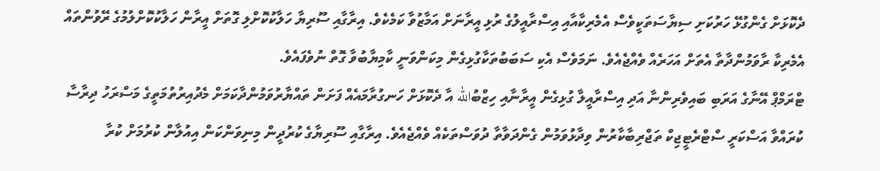ދެކޮޅަށް ގެންގުޅޭ ހަރުކަށި ސިޔާސަތަކީވެސް އެމެރިކާއާއި އިސްރާއީލުގެ ރުޅި އީރާނަށް އަމާޒުވާ ކަމެކެވެ. އިރާގާއި ސޫރިޔާ ހަލާކުކޮށްލި ގޮތަށް އީރާން ހަލާކުކޮށްލުމުގެ ރޭވުންތައް އެމެރިކާ ރާވަމުންދާތާ އެތަށް އަހަރެއް ވެއްޖެއެވެ. ނަމަވެސް އެކި ސަބަބުތަކާގުޅިގެން މިކަންވަނީ ކާމިޔާބުވާ ގޮތް ނުވެފައެވެ.
ޓްރަމްޕް އޭނާގެ އަރަބި ބައިވެރިންނާ އަދި އިސްރާއީލާ ގުޅިގެން އީރާނާއި ހިޒްބުالله އާ ދެކޮޅަށް ހަނގުރާމައެއް ފަށަން ތައްޔާރުވަމުންދާކަމަށް މެދުއިރުތުމަތީގެ މަސްރަހު ދިރާސާ ކުރައްވާ އަސްކަރީ ސްޓްރެޓީޖިކް ތަޖްރިބާކާރުން ވިދާޅުވަމުން ގެންދަވާތާ ދުވަސްތަކެއް ވެއްޖެއެވެ. އިރާގާއި ސޫރިޔާގެ ކުރުދީން މިނިވަންކަން އިއުލާން ކުރުމަށް ކުރާ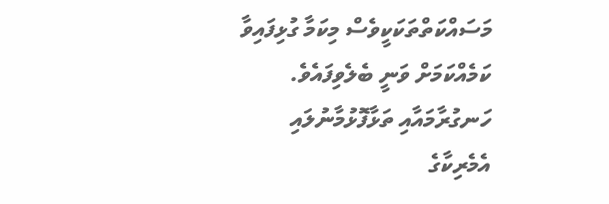މަސައްކަތްތަކަކީވެސް މިކަމާ ގުޅިފައިވާ ކަމެއްކަމަށް ވަނީ ބެލެވިފައެވެ.
ހަނގުރާމައާއި ތަޅާފޮޅުމާނުލައި އެމެރިކާގެ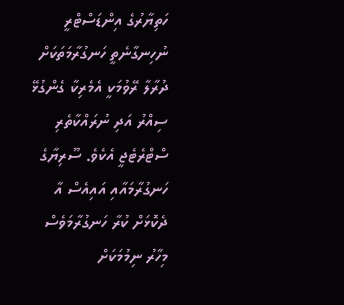ހަތިޔާރުގެ އިންޑަސްޓްރީ ނުހިނގާނެތީ ހަނގުރާމަތަކަށް ދުރާލާ ރޭވުމަކީ އެމެރިކާ ގެންގުޅޭ ސިއްރު އަދި ނުރައްކާތެރި ސްޓްރެޓެޖީ އެކެވެ. ސޫރިޔާގެ ހަނގުރާމައާއި އައިއެސް އާ ދެކޮޅަށް ކުރާ ހަނގުރާމަވެސް މިހާރު ނިމުމަކަށް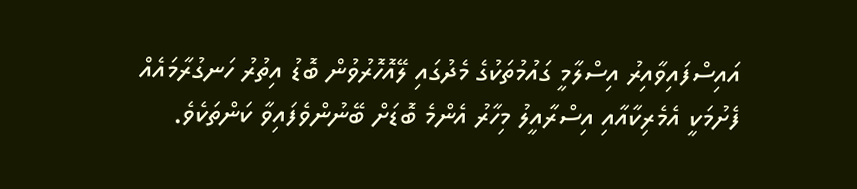އައިސްފައިވާއިރު އިސްލާމީ ގައުމުތަކުގެ މެދުގައި ލޭއޮހޮރުވުން ބޮޑު އިތުރު ހަނގުރާމައެއް ފެށުމަކީ އެމެރިކާއާއި އިސްރާއީލު މިހާރު އެންމެ ބޮޑަށް ބޭނުންވެފައިވާ ކަންތަކެވެ.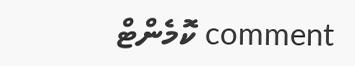comment ކޮމެންޓް